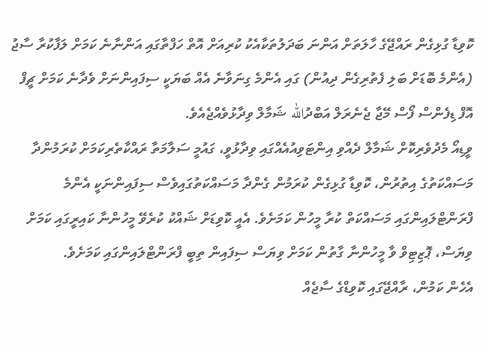ކޮވިޑާ ގުޅިގެން ރައްޖޭގެ ހާލަތަށް އަންނަ ބަދަލުތަކާއެކު ކުރިއަށް އޮތް ހަފްތާގައި އަންނާނެ ކަމަށް ލަފާކުރާ ސާޖު (އެންމެ ބޮޑަށް ބަލި ފެތުރިގެން ދިއުން) ގައި އެންމެ ގިނަވާނެ އެއް ބަޔަކީ ސިފައިންނަށް ވެދާނެ ކަމަށް ޗީފް އޮފް ޑިފެންސް ފޯސް މޭޖާ ޖެނެރަލް އަބްދުالله ޝަމާލް ވިދާޅުވެއްޖެއެވެ.
ވީޑިއޯ މެދުވެރިކޮށް ޝަމާލް ދެއްވި އިންޓަވިއުއެއްގައި ވިދާޅުވީ، ގައުމީ ސަލާމަތާ ރައްކާތެރިކަމަށް ކުރަމުންދާ މަސައްކަތުގެ އިތުރުން، ކޮވިޑާ ގުޅިގެން ކުރަމުން ގެންދާ މަސައްކަތުގައިވެސް ސިފައިންނަކީ އެންމެ ފްރަންޓްލައިންގައި މަސައްކަތް ކުރާ މީހުން ކަމަށެވެ. އެއީ ކޮވިޑަށް ޝައްކު ކުރެވޭ މީހުންނާ ކައިރީގައި ކަމަށް ވިޔަސް، ޕޮޒިޓިވް ވާ މީހުންނާ ގާތުން ކަމަށް ވިޔަސް ސިފައިން ތިބީ ފްރަންޓްލައިންގައި ކަމަށެވެ.
އެހެން ކަމުން، ރާއްޖޭގައި ކޮވިޑްގެ ސާޖެއް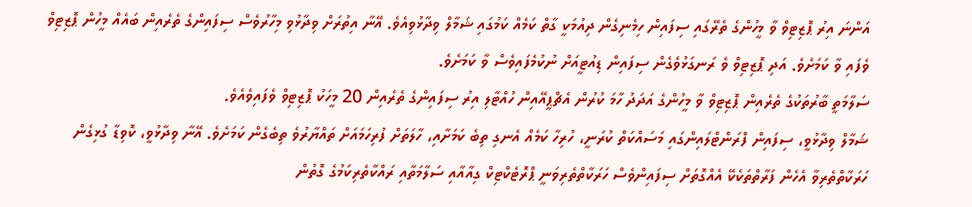އަންނަ އިރު ޕޮޒިޓިވް ވާ މީހުންގެ ތެރޭގައި ސިފައިން ހިމެނިގެން ދިއުމަކީ ގާތް ކަމެއް ކަމުގައި ޝަމާލް ވިދާޅުވިއެވެ. އޭނާ އިތުރަށް ވިދާޅުވި މިހާރުވެސް ސިފައިންގެ ތެރެއިން ބައެއް މީހުން ޕޮޒިޓިވް ވެފައި ވާ ކަމަށެވެ. އަދި ޕޮޒިޓިވް ވެ ރަނގަޅުވެގެން ސިފައިން ޑިއުޓީއަށް ނުކުމެފައިވެސް ވާ ކަމަށެވެ.
ސަލާމަތީ ބާރުތަކުގެ ތެރެއިން ޕޮޒިޓިވް ވާ މީހުންގެ އަދަދު ހާމަ ކުރުން އެޗްޕީއޭއިން ހުއްޓާލި އިރު ސިފައިންގެ ތެރެއިން 20 މީހަކު ޕޮޒިޓިވް ވެފައިވެއެވެ.
ޝަމާލް ވިދާޅުވީ، ސިފައިން ފްރަންޓްލައިންގައި މަސައްކަތް ކުރަނީ، ހުރިހާ ކަމެއް އެނގި ތިބެ ކަމަށާއި، ހާލަތަށް ފުރިހަމައަށް ތައްޔާރުވެ ތިބެގެން ކަމަށެވެ. އޭނާ ވިދާޅުވީ، ކޮވިޑާ ގުޅިގެން ހަރަކާތްތެރިވާ އެހެން ފަރާތްތަކެކޭ އެއްގޮތަށް ސިފައިންވެސް ހަރަކާތްތެރިވަނީ ޕްރޮޓެކްޓިކް ގިއާއާއި ސަލާމަތާއި ރައްކާތެރިކަމުގެ ގޮތުން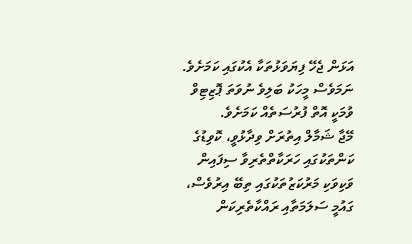އަޅަން ޖެހޭ ފިޔަވަޅުތަކާ އެކުގައި ކަމަށެވެ. ނަމަވެސް މީހަކު ބަލިވެ ނުވަތަ ޕޮޒިޓިވް ވުމަކީ އޮތް ފުރުސަތެއް ކަމަށެވެ.
މޭޖާ ޝަމާލް އިތުރަށް ވިދާޅުވީ، ކޮވިޑުގެ ކަންތަކުގައި ހަރަކާތްތެރިވާ ސިފައިން ވަކިވަކި މަރުކަޒުތަކުގައި ތިބޭ އިރުވެސް، ގައުމީ ސަލަމަތާއި ރައްކާތެރިކަން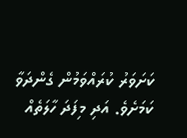ކަށަވަރު ކުރައްވަމުން ގެންދަވާ ކަމަށެވެ. އަދި މިފަދަ ހާލަތެއް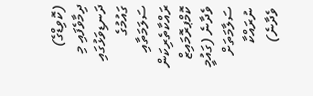(ކޮވިޑްގެ) ދިމާވެފައި މި ދަނޑިވަޅުގައި ގައުމުގެ ސަލަމަތާއި ރައްކާތެރިކަން ކޮމްޕރޮމައިޒް ވެދާނެ (ގައުމީ ސަލާމަތަށް ނުރައްކާ ވެދާނެ)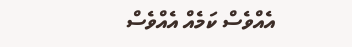އެއްވެސް ކަމެއް އެއްވެސް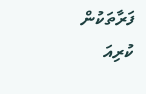ފަރާތަކުން ކުރިއަ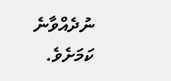ނުދެއްވާނެ ކަމަށެވެ.